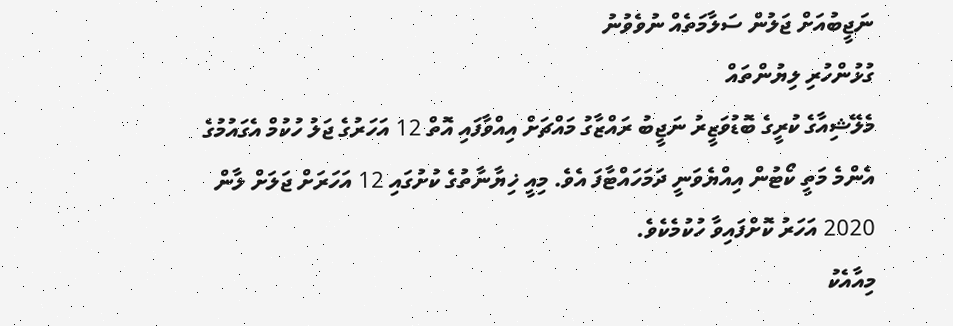ނަޖީބުއަށް ޖަލުން ސަލާމަތެއް ނުވެވުނު
ގުޅުންހުރި ލިޔުންތައް
މެލޭޝިއާގެ ކުރީގެ ބޮޑުވަޒީރު ނަޖީބު ރައްޒާގު މައްޗަށް އިއްވާފައި އޮތް 12 އަހަރުގެ ޖަލު ހުކުމް އެގައުމުގެ އެންމެ މަތީ ކޯޓުން އިއްޔެވަނީ ދަމަހައްޓާފަ އެވެ. މިއީ ޚިޔާނާތުގެ ކުށުގައި 12 އަހަރަށް ޖަލަށް ލާން 2020 އަހަރު ކޮށްފައިވާ ހުކުމެކެވެ.
މިއާއެކު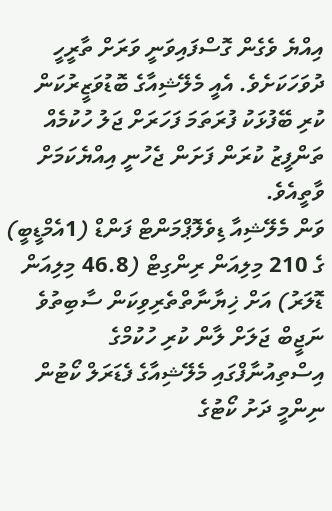އިއްޔެ ވެގެން ގޮސްފައިވަނީ ވަރަށް ތާރީހީ ދުވަހަކަށެވެ. އެއީ މެލޭޝިއާގެ ބޮޑުވަޒީރުކަން ކުރި ބޭފުޅަކު ފުރަތަމަ ފަހަރަށް ޖަލު ހުކުމެއް ތަންފީޒު ކުރަން ފަށަން ޖެހުނީ އިއްޔެކަމަށް ވާތީއެވެ.
ވަން މެލޭޝިއާ ޑިވެލޮޕްމަންޓް ފަންޑް (1އެމްޑީބީ) ގެ 210 މިލިއަން ރިންގިޓް (46.8 މިލިއަން ޑޮލަރު) އަށް ޚިޔާނާތްތެރިވިކަން ސާބިތުވެ ނަޖީބް ޖަލަށް ލާން ކުރި ހުކުމްގެ އިސްތިއުނާފްގައި މެލޭޝިއާގެ ފެޑަރަލް ކޯޓުން ނިންމީ ދަށު ކޯޓުގެ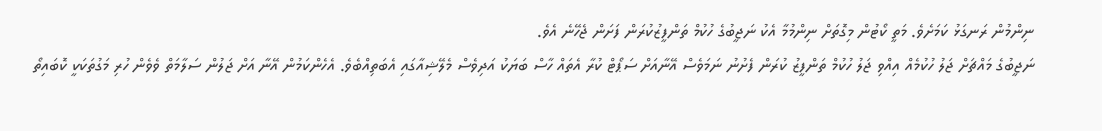ނިންމުން ރަނގަޅު ކަމަށެވެ. މަތީ ކޯޓުން މިގޮތަށް ނިންމުމާ އެކު ނަޖީބުގެ ހުކުމް ތަންފީޒުކުރަން ފަށަން ޖެހޭނެ އެވެ.
ނަޖީބުގެ މައްޗަށް ޖަލު ހުކުމެއް އިއްވި ޖަލު ހުކުމް ތަންފީޒު ކުރަން ފެށުނު ނަމަވެސް އޭނާއަށް ސަޕޯޓް ކުރާ އެތައް ހާސް ބަޔަކު އަދިވެސް މެލޭޝިއާގައި އެބަތިއްބެވެ. އެހެންކަމުން އޭނާ އަށް ޖަލުން ސަލާމަތް ވެވެން ހުރި މަގުތަކަކީ ކޮބައިތޯ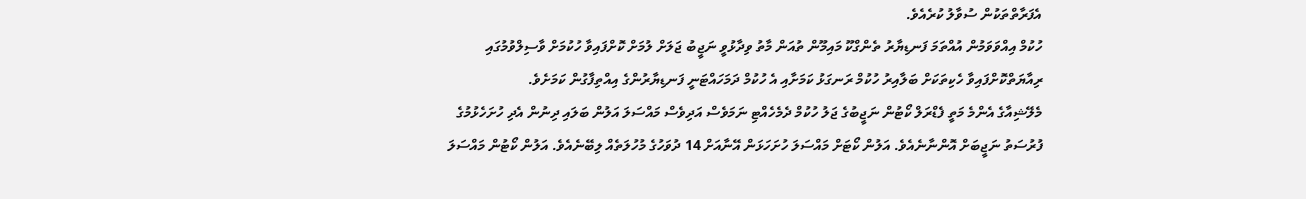އެފަރާތްތަކުން ސުވާލު ކުރެއެވެ.
ހުކުމް އިއްވަވަމުން އުއްތަމަ ފަނޑިޔާރު ތެންގްކޫ މައިމޫން ތުއަން މާތު ވިދާޅުވީ ނަޖީބު ޖަލަށް ލުމަށް ކޮށްފައިވާ ހުކުމަށް ވާސިލްވުމުގައި ރިއާޔަތްކޮށްފައިވާ ހެކިތަކަށް ބަލާއިރު ހުކުމް ރަނގަޅު ކަމަށާއި އެ ހުކުމް ދަމަހައްޓަނީ ފަނޑިޔާރުންގެ އިއްތިފާގުން ކަމަށެވެ.
މެލޭޝިއާގެ އެންމެ މަތީ ފެޑްރަލް ކޯޓުން ނަޖީބުގެ ޖަލު ހުކުމް ދެމެހެއްޓި ނަމަވެސް އަދިވެސް މައްސަލަ އަލުން ބަލައި ދިނުން އެދި ހުށަހެޅުމުގެ ފުރުސަތު ނަޖީބަށް އޮންނާނެއެވެ. އަލުން ކޯޓަށް މައްސަލަ ހުށަހަޅަން އޭނާއަށް 14 ދުވަހުގެ މުހުލަތެއް ލިބޭނެއެވެ. އަލުން ކޯޓުން މައްސަލަ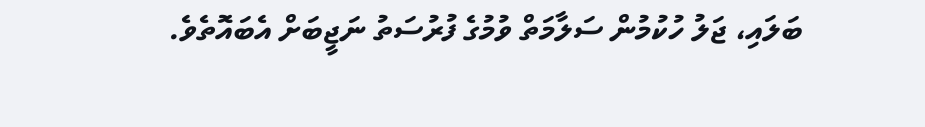ބަލައި، ޖަލު ހުކުމުން ސަލާމަތް ވުމުގެ ފުރުސަތު ނަޖީބަށް އެބައޮތެވެ.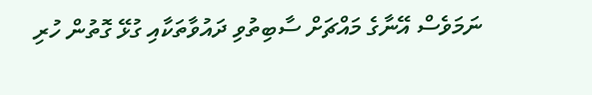ނަމަވެސް އޭނާގެ މައްޗަށް ސާބިތުވި ދައުވާތަކާއި ގުޅޭ ގޮތުން ހުރި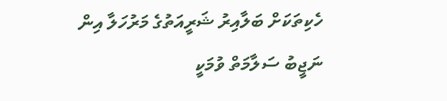ހެކިތަކަށް ބަލާއިރު ޝަރީއަތުގެ މަރުހަލާ އިން ނަޖީބު ސަލާމަތް ވުމަކީ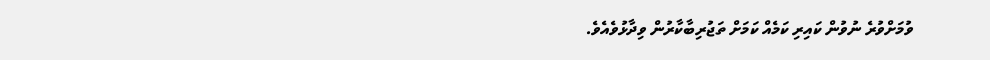ވުމަށްވުރެ ނުވުން ކައިރި ކަމެއް ކަމަށް ތަޖުރިބާކާރުން ވިދާޅުވެއެވެ.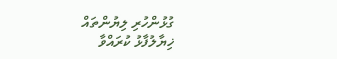ގުޅުންހުރި ލިޔުންތައް
ޚިޔާލުފާޅު ކުރައްވާ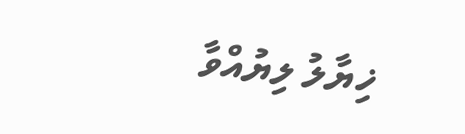ޚިޔާލު ލިޔުއްވާ